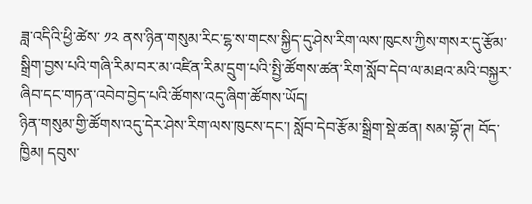ཟླ་འདིའི་ཕྱི་ཚེས་ ༡༢ ནས་ཉིན་གསུམ་རིང་ངྷ་ས་གངས་སྐྱིད་དུ་ཤེས་རིག་ལས་ཁུངས་ཀྱིས་གསར་དུ་རྩོམ་སྒྲིག་བྱས་པའི་གཞི་རིམ་བར་མ་འཛིན་རིམ་དྲུག་པའི་སྤྱི་ཚོགས་ཚན་རིག་སློབ་དེབ་ལ་མཐའ་མའི་བསྐྱར་ཞིབ་དང་གཏན་འབེབ་བྱེད་པའི་ཚོགས་འདུ་ཞིག་ཚོགས་ཡོད།
ཉིན་གསུམ་གྱི་ཚོགས་འདུ་དེར་ཤེས་རིག་ལས་ཁུངས་དང་། སློབ་དེབ་རྩོམ་སྒྲིག་སྡེ་ཚན། སམ་བྷོ་ཊ། བོད་ཁྱིམ། དབུས་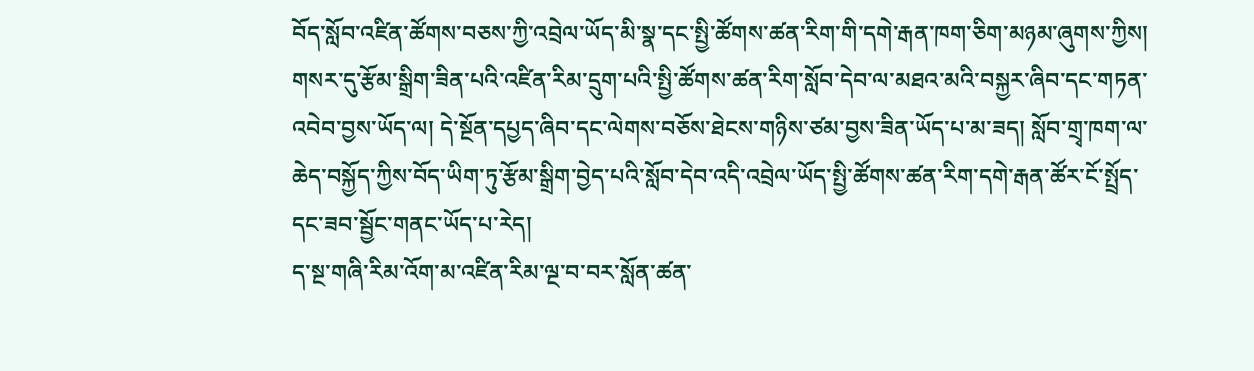བོད་སློབ་འཛིན་ཚོགས་བཅས་ཀྱི་འབྲེལ་ཡོད་མི་སྣ་དང་སྤྱི་ཚོགས་ཚན་རིག་གི་དགེ་རྒན་ཁག་ཅིག་མཉམ་ཞུགས་ཀྱིས། གསར་དུ་རྩོམ་སྒྲིག་ཟིན་པའི་འཛིན་རིམ་དྲུག་པའི་སྤྱི་ཚོགས་ཚན་རིག་སློབ་དེབ་ལ་མཐའ་མའི་བསྐྱར་ཞིབ་དང་གཏན་འབེབ་བྱས་ཡོད་ལ། དེ་སྔོན་དཔྱད་ཞིབ་དང་ལེགས་བཅོས་ཐེངས་གཉིས་ཙམ་བྱས་ཟིན་ཡོད་པ་མ་ཟད། སློབ་གྲྭ་ཁག་ལ་ཆེད་བསྐྱོད་ཀྱིས་བོད་ཡིག་ཏུ་རྩོམ་སྒྲིག་བྱེད་པའི་སློབ་དེབ་འདི་འབྲེལ་ཡོད་སྤྱི་ཚོགས་ཚན་རིག་དགེ་རྒན་ཚོར་ངོ་སྤྲོད་དང་ཟབ་སྦྱོང་གནང་ཡོད་པ་རེད།
ད་སྔ་གཞི་རིམ་འོག་མ་འཛིན་རིམ་ལྔ་བ་བར་སློན་ཚན་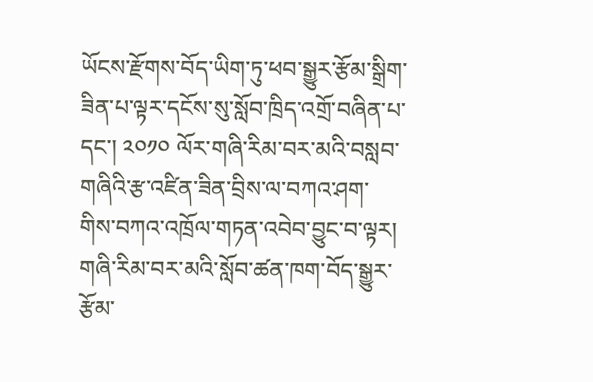ཡོངས་རྫོགས་བོད་ཡིག་ཏུ་ཕབ་སྒྱུར་རྩོམ་སྒྲིག་ཟིན་པ་ལྟར་དངོས་སུ་སློབ་ཁྲིད་འགྲོ་བཞིན་པ་དང་། ༢༠༡༠ ལོར་གཞི་རིམ་བར་མའི་བསླབ་གཞིའི་རྩ་འཛིན་ཟིན་བྲིས་ལ་བཀའ་ཤག་གིས་བཀའ་འཁྲོལ་གཏན་འབེབ་བྱུང་བ་ལྟར། གཞི་རིམ་བར་མའི་སློབ་ཚན་ཁག་བོད་སྒྱུར་རྩོམ་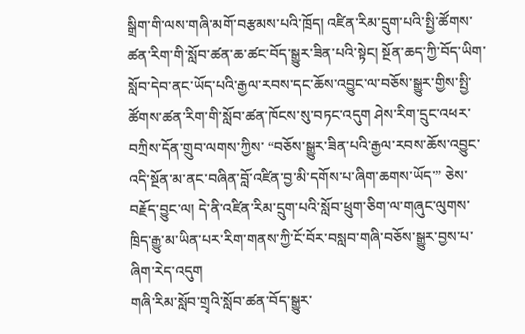སྒྲིག་གི་ལས་གཞི་མགོ་བརྩམས་པའི་ཁྲོད། འཛིན་རིམ་དྲུག་པའི་སྤྱི་ཚོགས་ཚན་རིག་གི་སློབ་ཚན་ཆ་ཚང་བོད་སྒྱུར་ཟིན་པའི་སྟེང། སྔོན་ཆད་ཀྱི་བོད་ཡིག་སློབ་དེབ་ནང་ཡོད་པའི་རྒྱལ་རབས་དང་ཆོས་འབྱུང་ལ་བཅོས་སྒྱུར་གྱིས་སྤྱི་ཚོགས་ཚན་རིག་གི་སློབ་ཚན་ཁོངས་སུ་བཏང་འདུག ཤེས་རིག་དྲུང་འཕར་བཀྲིས་དོན་གྲུབ་ལགས་ཀྱིས་ “བཅོས་སྒྱུར་ཟིན་པའི་རྒྱལ་རབས་ཆོས་འབྱུང་འདི་སྔོན་མ་ནང་བཞིན་བློ་འཛིན་བྱ་མི་དགོས་པ་ཞིག་ཆགས་ཡོད་” ཅེས་བརྗོད་བྱུང་ལ། དེ་ནི་འཛིན་རིམ་དྲུག་པའི་སློབ་ཕྲུག་ཅིག་ལ་གཞུང་ལུགས་ཁྲིད་རྒྱུ་མ་ཡིན་པར་རིག་གནས་ཀྱི་ངོ་བོར་བསླབ་གཞི་བཅོས་སྒྱུར་བྱས་པ་ཞིག་རེད་འདུག
གཞི་རིམ་སློབ་གྲྭའི་སློབ་ཚན་བོད་སྒྱུར་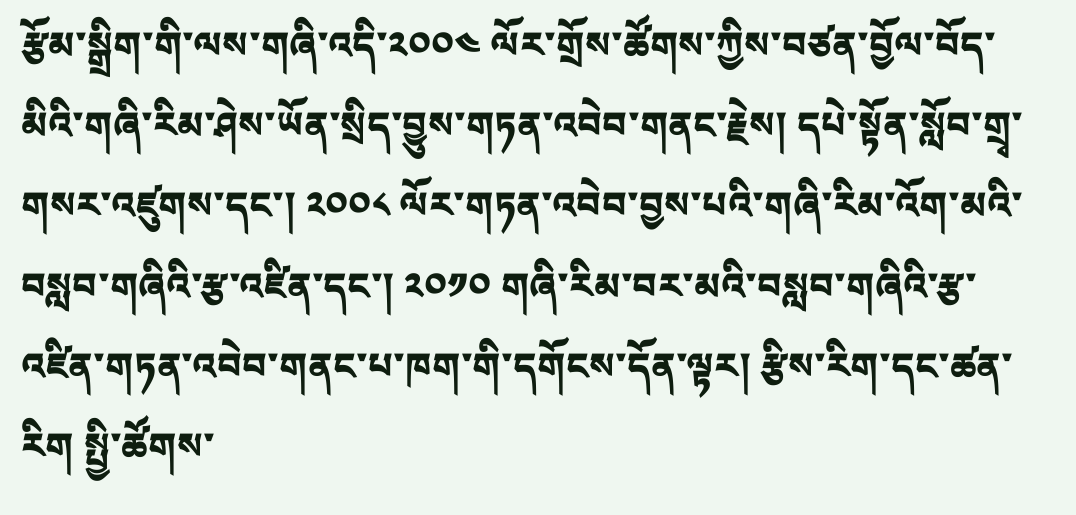རྩོམ་སྒྲིག་གི་ལས་གཞི་འདི་༢༠༠༤ ལོར་གྲོས་ཚོགས་ཀྱིས་བཙན་བྱོལ་བོད་མིའི་གཞི་རིམ་ཤེས་ཡོན་སྲིད་བྱུས་གཏན་འབེབ་གནང་རྗེས། དཔེ་སྟོན་སློབ་གྲྭ་གསར་འཛུགས་དང་། ༢༠༠༨ ལོར་གཏན་འབེབ་བྱས་པའི་གཞི་རིམ་འོག་མའི་བསླབ་གཞིའི་རྩ་འཛིན་དང་། ༢༠༡༠ གཞི་རིམ་བར་མའི་བསླབ་གཞིའི་རྩ་འཛིན་གཏན་འབེབ་གནང་པ་ཁག་གི་དགོངས་དོན་ལྟར། རྩིས་རིག་དང་ཚན་རིག སྤྱི་ཚོགས་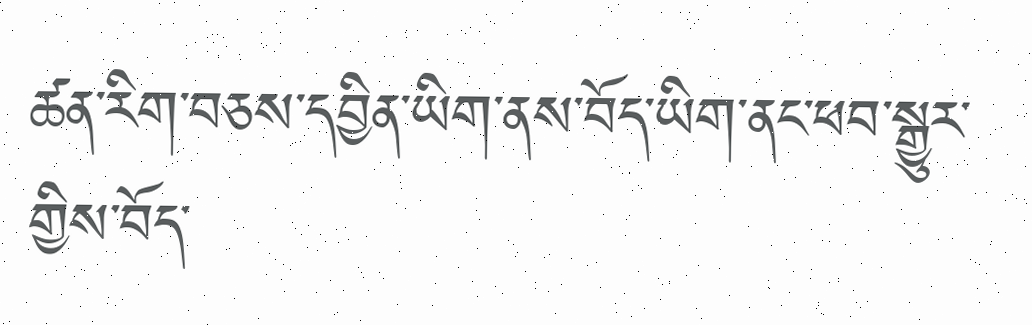ཚན་རིག་བཅས་དབྱིན་ཡིག་ནས་བོད་ཡིག་ནང་ཕབ་སྒྱུར་གྱིས་བོད་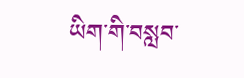ཡིག་གི་བསླབ་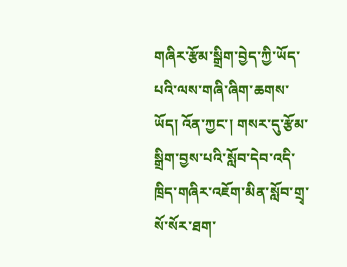གཞིར་རྩོམ་སྒྲིག་བྱེད་ཀྱི་ཡོད་པའི་ལས་གཞི་ཞིག་ཆགས་ཡོད། འོན་ཀྱང་། གསར་དུ་རྩོམ་སྒྲིག་བྱས་པའི་སློབ་དེབ་འདི་ཁྲིད་གཞིར་འཇོག་མིན་སློབ་གྲྭ་སོ་སོར་ཐག་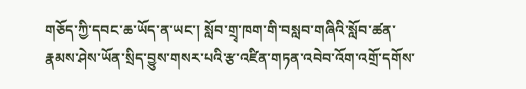གཅོད་ཀྱི་དབང་ཆ་ཡོད་ན་ཡང་། སློབ་གྲྭ་ཁག་གི་བསླབ་གཞིའི་སློབ་ཚན་རྣམས་ཤེས་ཡོན་སྲིད་བྱུས་གསར་པའི་རྩ་འཛིན་གཏན་འབེབ་འོག་འགྲོ་དགོས་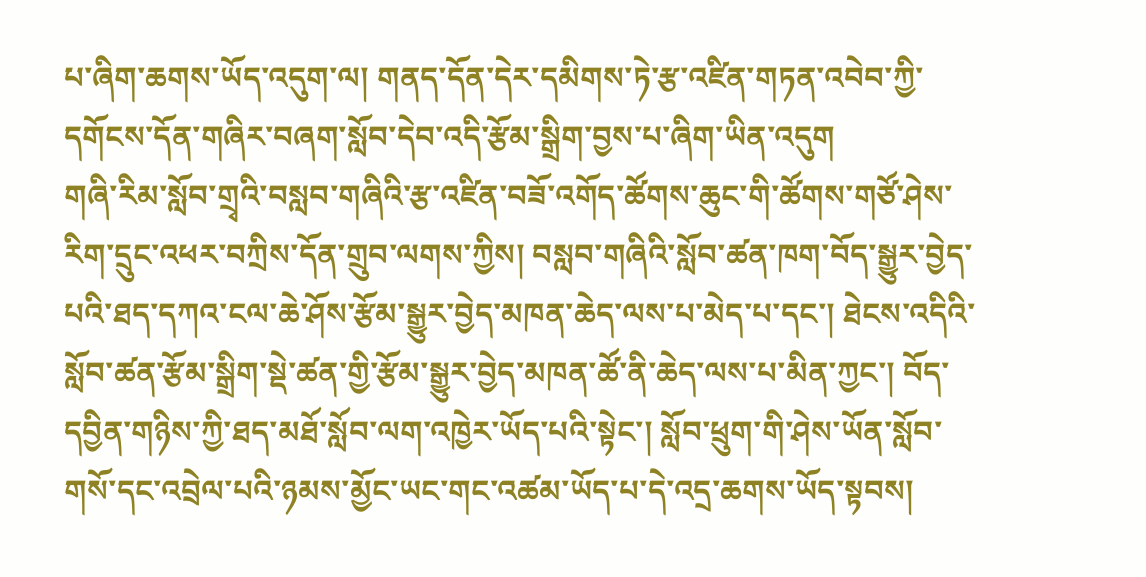པ་ཞིག་ཆགས་ཡོད་འདུག་ལ། གནད་དོན་དེར་དམིགས་ཏེ་རྩ་འཛིན་གཏན་འབེབ་ཀྱི་དགོངས་དོན་གཞིར་བཞག་སློབ་དེབ་འདི་རྩོམ་སྒྲིག་བྱས་པ་ཞིག་ཡིན་འདུག
གཞི་རིམ་སློབ་གྲྭའི་བསླབ་གཞིའི་རྩ་འཛིན་བཟོ་འགོད་ཚོགས་ཆུང་གི་ཚོགས་གཙོ་ཤེས་རིག་དྲུང་འཕར་བཀྲིས་དོན་གྲུབ་ལགས་ཀྱིས། བསླབ་གཞིའི་སློབ་ཚན་ཁག་བོད་སྒྱུར་བྱེད་པའི་ཐད་དཀའ་ངལ་ཆེ་ཤོས་རྩོམ་སྒྱུར་བྱེད་མཁན་ཆེད་ལས་པ་མེད་པ་དང་། ཐེངས་འདིའི་སློབ་ཚན་རྩོམ་སྒྲིག་སྡེ་ཚན་གྱི་རྩོམ་སྒྱུར་བྱེད་མཁན་ཚོ་ནི་ཆེད་ལས་པ་མིན་ཀྱང་། བོད་དབྱིན་གཉིས་ཀྱི་ཐད་མཐོ་སློབ་ལག་འཁྱེར་ཡོད་པའི་སྟེང་། སློབ་ཕྲུག་གི་ཤེས་ཡོན་སློབ་གསོ་དང་འབྲེལ་པའི་ཉམས་མྱོང་ཡང་གང་འཚམ་ཡོད་པ་དེ་འདྲ་ཆགས་ཡོད་སྟབས།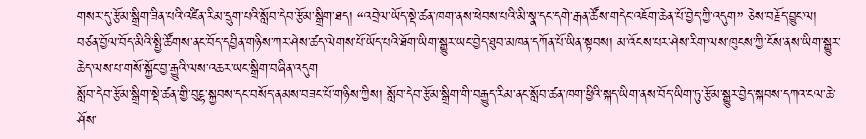གསར་དུ་རྩོམ་སྒྲིག་ཟིན་པའི་འཛིན་རིམ་དྲུག་པའི་སློབ་དེབ་རྩོམ་སྒྲིག་ཐད། “འབྲེལ་ཡོད་སྡེ་ཚན་ཁག་ནས་ཕེབས་པའི་མི་སྣ་དང་དགེ་རྒན་ཚོས་གདེང་འཇོག་ཆེན་པོ་བྱེད་ཀྱི་འདུག” ཅེས་བརྗོད་བྱུང་ལ། བཙན་བྱོལ་བོད་མིའི་སྤྱི་ཚོགས་ནང་བོད་དབྱིན་གཉིས་ཀར་ཤེས་ཚད་ལེགས་པོ་ཡོད་པའི་ཐོག་ཡིག་སྒྱུར་ཡང་བྱེད་ཐུབ་མཁན་དཀོན་པོ་ཡིན་སྟབས། མ་འོངས་པར་ཤེས་རིག་ལས་ཁུངས་ཀྱི་ངོས་ནས་ཡིག་སྒྱུར་ཆེད་ལས་པ་གསོ་སྐྱོང་བྱ་རྒྱུའི་ལས་འཆར་ཡང་སྒྲིག་བཞིན་འདུག
སློབ་དེབ་རྩོམ་སྒྲིག་སྡེ་ཚན་གྱི་བུངྷ་སྐྱབས་དང་བསོད་ནམས་བཟང་པོ་གཉིས་ཀྱིས། སློབ་དེབ་རྩོམ་སྒྲིག་གི་བརྒྱུད་རིམ་ནང་སློབ་ཚན་ཁག་ཕྱིའི་སྐད་ཡིག་ནས་བོད་ཡིག་ཏུ་རྩོམ་སྒྱུར་བྱེད་སྐབས་དཀའ་ངལ་ཆེ་ཤོས་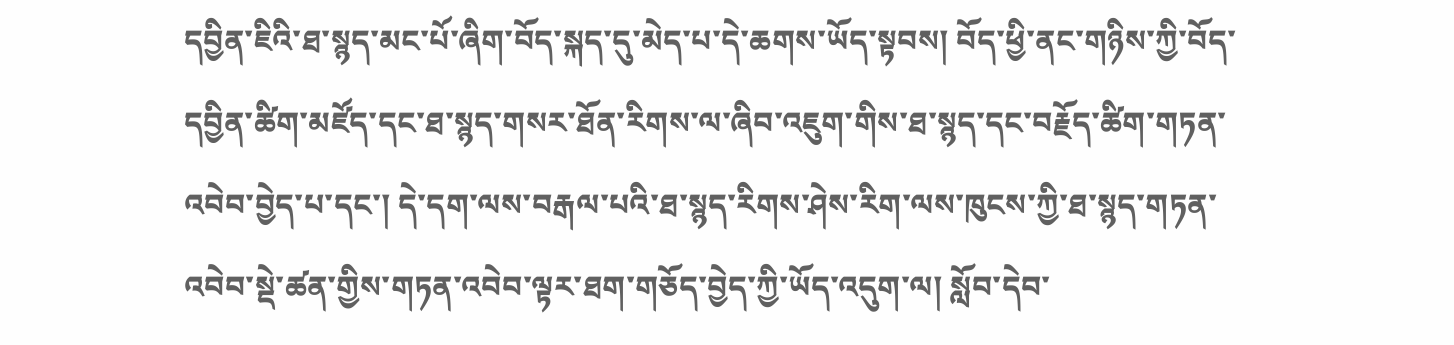དབྱིན་ཇིའི་ཐ་སྙད་མང་པོ་ཞིག་བོད་སྐད་དུ་མེད་པ་དེ་ཆགས་ཡོད་སྟབས། བོད་ཕྱི་ནང་གཉིས་ཀྱི་བོད་དབྱིན་ཚིག་མཛོད་དང་ཐ་སྙད་གསར་ཐོན་རིགས་ལ་ཞིབ་འཇུག་གིས་ཐ་སྙད་དང་བརྗོད་ཚིག་གཏན་འབེབ་བྱེད་པ་དང་། དེ་དག་ལས་བརྒལ་པའི་ཐ་སྙད་རིགས་ཤེས་རིག་ལས་ཁུངས་ཀྱི་ཐ་སྙད་གཏན་འབེབ་སྡེ་ཚན་གྱིས་གཏན་འབེབ་ལྟར་ཐག་གཅོད་བྱེད་ཀྱི་ཡོད་འདུག་ལ། སློབ་དེབ་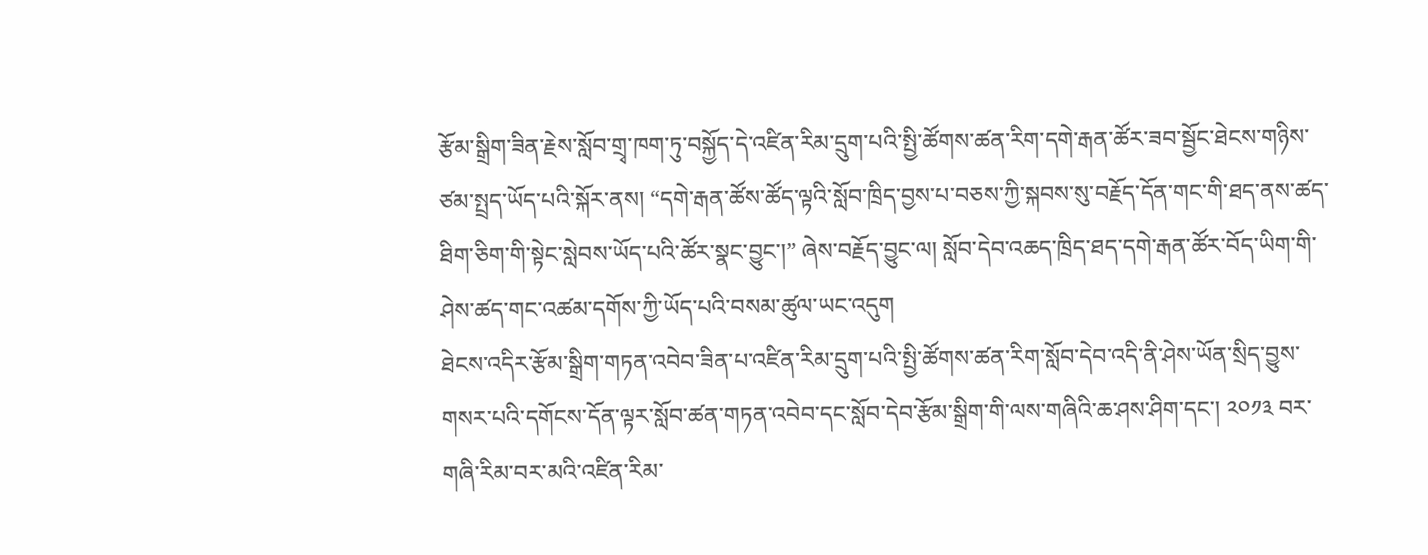རྩོམ་སྒྲིག་ཟིན་རྗེས་སློབ་གྲྭ་ཁག་ཏུ་བསྐྱོད་དེ་འཛིན་རིམ་དྲུག་པའི་སྤྱི་ཚོགས་ཚན་རིག་དགེ་རྒན་ཚོར་ཟབ་སྦྱོང་ཐེངས་གཉིས་ཙམ་སྤྲད་ཡོད་པའི་སྐོར་ནས། “དགེ་རྒན་ཚོས་ཚོད་ལྟའི་སློབ་ཁྲིད་བྱས་པ་བཅས་ཀྱི་སྐབས་སུ་བརྗོད་དོན་གང་གི་ཐད་ནས་ཚད་ཐིག་ཅིག་གི་སྟེང་སླེབས་ཡོད་པའི་ཚོར་སྣང་བྱུང་།” ཞེས་བརྗོད་བྱུང་ལ། སློབ་དེབ་འཆད་ཁྲིད་ཐད་དགེ་རྒན་ཚོར་བོད་ཡིག་གི་ཤེས་ཚད་གང་འཚམ་དགོས་ཀྱི་ཡོད་པའི་བསམ་ཚུལ་ཡང་འདུག
ཐེངས་འདིར་རྩོམ་སྒྲིག་གཏན་འབེབ་ཟིན་པ་འཛིན་རིམ་དྲུག་པའི་སྤྱི་ཚོགས་ཚན་རིག་སློབ་དེབ་འདི་ནི་ཤེས་ཡོན་སྲིད་བྱུས་གསར་པའི་དགོངས་དོན་ལྟར་སློབ་ཚན་གཏན་འབེབ་དང་སློབ་དེབ་རྩོམ་སྒྲིག་གི་ལས་གཞིའི་ཆ་ཤས་ཤིག་དང་། ༢༠༡༣ བར་གཞི་རིམ་བར་མའི་འཛིན་རིམ་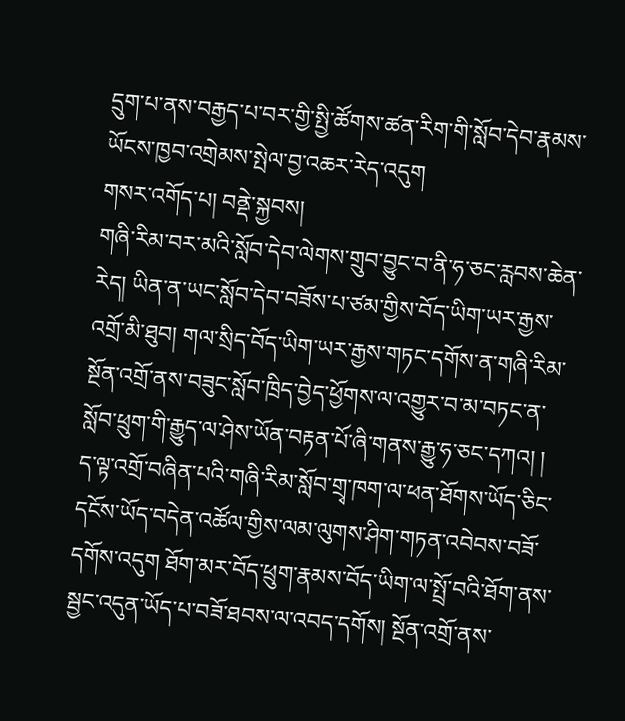དྲུག་པ་ནས་བརྒྱད་པ་བར་གྱི་སྤྱི་ཚོགས་ཚན་རིག་གི་སློབ་དེབ་རྣམས་ཡོངས་ཁྱབ་འགྲེམས་སྤེལ་བྱ་འཆར་རེད་འདུག
གསར་འགོད་པ། བནྡེ་སྐྱབས།
གཞི་རིམ་བར་མའི་སློབ་དེབ་ལེགས་གྲུབ་བྱུང་བ་ནི་ཧ་ཅང་རླབས་ཆེན་རེད། ཡིན་ན་ཡང་སློབ་དེབ་བཟོས་པ་ཙམ་གྱིས་བོད་ཡིག་ཡར་རྒྱས་འགྲོ་མི་ཐུབ། གལ་སྲིད་བོད་ཡིག་ཡར་རྒྱས་གཏང་དགོས་ན་གཞི་རིམ་སྔོན་འགྲོ་ནས་བཟུང་སློབ་ཁྲིད་བྱེད་ཕྱོགས་ལ་འགྱུར་བ་མ་བཏང་ན་སློབ་ཕྲུག་གི་རྒྱུད་ལ་ཤེས་ཡོན་བརྟན་པོ་ཞི་གནས་རྒྱུ་ཧ་ཅང་དཀའ། ། ད་ལྟ་འགྲོ་བཞིན་པའི་གཞི་རིམ་སློབ་གྲྭ་ཁག་ལ་ཕན་ཐོགས་ཡོད་ཅིང་དངོས་ཡོད་བདེན་འཚོལ་གྱིས་ལམ་ལུགས་ཤིག་གཏན་འབེབས་བཟོ་དགོས་འདུག ཐོག་མར་བོད་ཕྲུག་རྣམས་བོད་ཡིག་ལ་སྤྲོ་བའི་ཐོག་ནས་སྦྱང་འདུན་ཡོད་པ་བཟོ་ཐབས་ལ་འབད་དགོས། སྔོན་འགྲོ་ནས་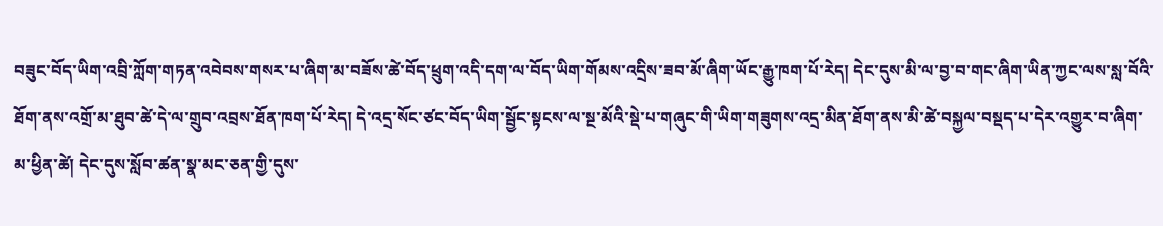བཟུང་བོད་ཡིག་འབྲི་ཀློག་གཏན་འབེབས་གསར་པ་ཞིག་མ་བཟོས་ཚེ་བོད་ཕྲུག་འདི་དག་ལ་བོད་ཡིག་གོམས་འདྲིས་ཟབ་མོ་ཞིག་ཡོང་རྒྱུ་ཁག་པོ་རེད། དེང་དུས་མི་ལ་བྱ་བ་གང་ཞིག་ཡིན་ཀྱང་ལས་སླ་བོའི་ཐོག་ནས་འགྲོ་མ་ཐུབ་ཚེ་དེ་ལ་གྲུབ་འབྲས་ཐོན་ཁག་པོ་རེད། དེ་འདྲ་སོང་ཙང་བོད་ཡིག་སྦྱོང་སྟངས་ལ་སྔ་མོའི་སྡེ་པ་གཞུང་གི་ཡིག་གཟུགས་འདྲ་མིན་ཐོག་ནས་མི་ཚེ་བསྐྱལ་བསྡད་པ་དེར་འགྱུར་བ་ཞིག་མ་ཕྱིན་ཚེ། དེང་དུས་སློབ་ཚན་སྣ་མང་ཅན་གྱི་དུས་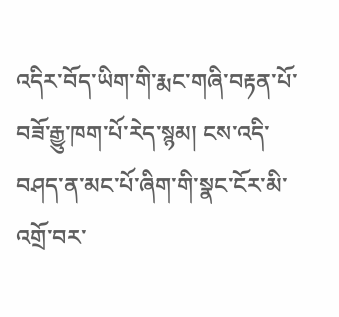འདིར་བོད་ཡིག་གི་རྨང་གཞི་བརྟན་པོ་བཟོ་རྒྱུ་ཁག་པོ་རེད་སྙམ། ངས་འདི་བཤད་ན་མང་པོ་ཞིག་གི་སྣང་ངོར་མི་འགྲོ་བར་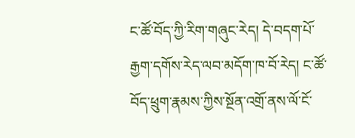ང་ཚོ་བོད་ཀྱི་རིག་གཞུང་རེད། དེ་བདག་པོ་རྒྱག་དགོས་རེད་ལབ་མདོག་ཁ་བོ་རེད། ང་ཚོ་བོད་ཕྲུག་རྣམས་ཀྱིས་སྔོན་འགྲོ་ནས་ལོ་ངོ་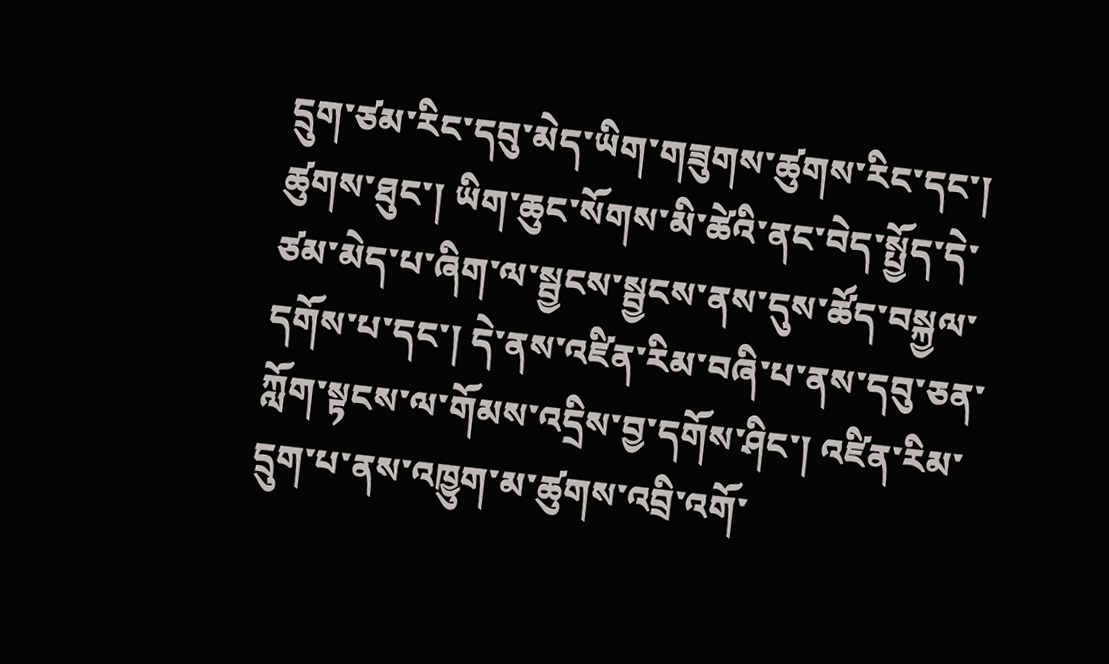དྲུག་ཙམ་རིང་དབུ་མེད་ཡིག་གཟུགས་ཚུགས་རིང་དང་། ཚུགས་ཐུང་། ཡིག་ཆུང་སོགས་མི་ཚེའི་ནང་བེད་སྤྱོད་དེ་ཙམ་མེད་པ་ཞིག་ལ་སྦྱངས་སྦྱངས་ནས་དུས་ཚོད་བསྐྱལ་དགོས་པ་དང་། དེ་ནས་འཛིན་རིམ་བཞི་པ་ནས་དབུ་ཅན་ཀློག་སྟངས་ལ་གོམས་འདྲིས་བྱ་དགོས་ཤིང་། འཛིན་རིམ་དྲུག་པ་ནས་འཁྱུག་མ་ཚུགས་འབྲི་འགོ་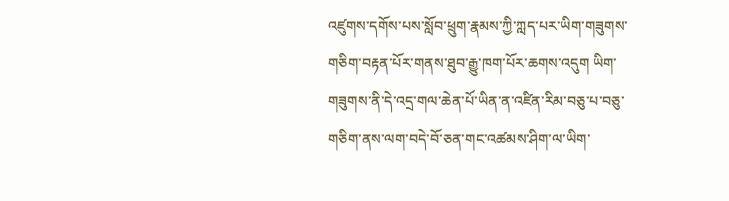འཛུགས་དགོས་པས་སློབ་ཕྲུག་རྣམས་ཀྱི་ཀླད་པར་ཡིག་གཟུགས་གཅིག་བརྟན་པོར་གནས་ཐུབ་རྒྱུ་ཁག་པོར་ཆགས་འདུག ཡིག་གཟུགས་ནི་དེ་འདྲ་གལ་ཆེན་པོ་ཡིན་ན་འཛིན་རིམ་བཅུ་པ་བཅུ་གཅིག་ནས་ལག་བདེ་བོ་ཅན་གང་འཚམས་ཤིག་ལ་ཡིག་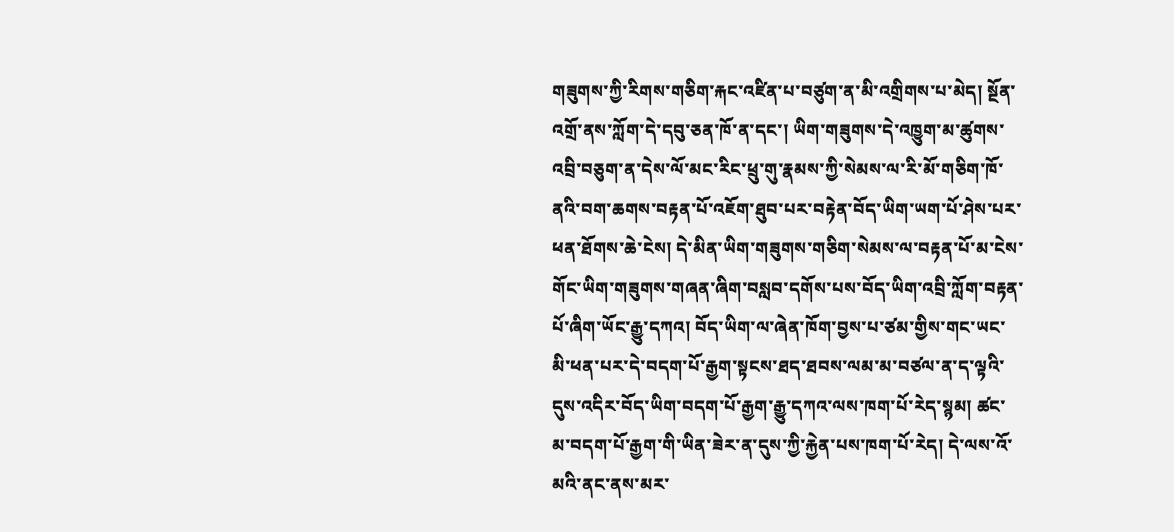གཟུགས་ཀྱི་རིགས་གཅིག་རྐང་འཛིན་པ་བཙུག་ན་མི་འགྲིགས་པ་མེད། སྔོན་འགྲོ་ནས་ཀློག་དེ་དབུ་ཅན་ཁོ་ན་དང་། ཡིག་གཟུགས་དེ་འཁྱུག་མ་ཚུགས་འབྲི་བཅུག་ན་དེས་ལོ་མང་རིང་ཕྲུ་གུ་རྣམས་ཀྱི་སེམས་ལ་རི་མོ་གཅིག་ཁོ་ནའི་བག་ཆགས་བརྟན་པོ་འཇོག་ཐུབ་པར་བརྟེན་བོད་ཡིག་ཡག་པོ་ཤེས་པར་ཕན་ཐོགས་ཆེ་ངེས། དེ་མིན་ཡིག་གཟུགས་གཅིག་སེམས་ལ་བརྟན་པོ་མ་ངེས་གོང་ཡིག་གཟུགས་གཞན་ཞིག་བསླབ་དགོས་པས་བོད་ཡིག་འབྲི་ཀློག་བརྟན་པོ་ཞིག་ཡོང་རྒྱུ་དཀའ། བོད་ཡིག་ལ་ཞེན་ཁོག་བྱས་པ་ཙམ་གྱིས་གང་ཡང་མི་ཕན་པར་དེ་བདག་པོ་རྒྱག་སྟངས་ཐད་ཐབས་ལམ་མ་བཙལ་ན་ད་ལྟའི་དུས་འདིར་བོད་ཡིག་བདག་པོ་རྒྱག་རྒྱུ་དཀའ་ལས་ཁག་པོ་རེད་སྙམ། ཚང་མ་བདག་པོ་རྒྱག་གི་ཡིན་ཟེར་ན་དུས་ཀྱི་རྐྱེན་པས་ཁག་པོ་རེད། དེ་ལས་འོ་མའི་ནང་ནས་མར་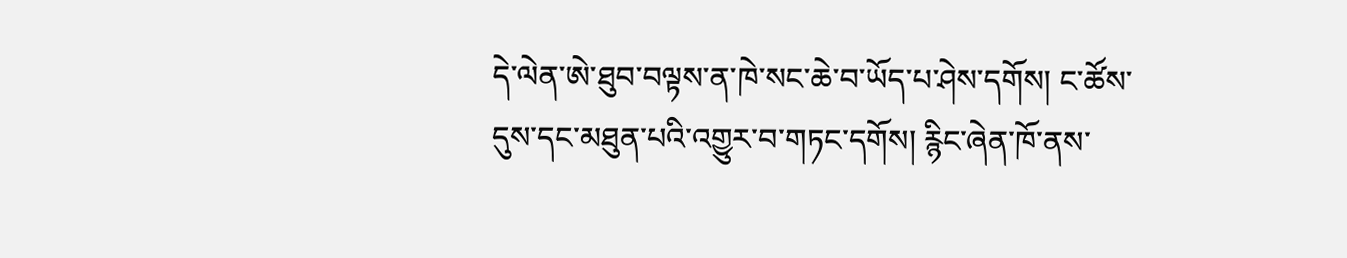དེ་ལེན་ཨེ་ཐུབ་བལྟས་ན་ཁེ་སང་ཆེ་བ་ཡོད་པ་ཤེས་དགོས། ང་ཚོས་དུས་དང་མཐུན་པའི་འགྱུར་བ་གཏང་དགོས། རྙིང་ཞེན་ཁོ་ནས་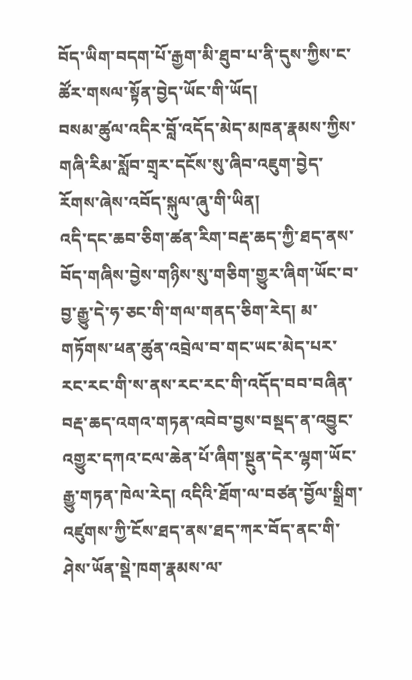བོད་ཡིག་བདག་པོ་རྒྱག་མི་ཐུབ་པ་ནི་དུས་ཀྱིས་ང་ཚོར་གསལ་སྟོན་བྱེད་ཡོང་གི་ཡོད།
བསམ་ཚུལ་འདིར་བློ་འདོད་མེད་མཁན་རྣམས་ཀྱིས་གཞི་རིམ་སློབ་གྲྭར་དངོས་སུ་ཞིབ་འཇུག་བྱེད་རོགས་ཞེས་འབོད་སྐུལ་ཞུ་གི་ཡིན།
འདི་དང་ཆབ་ཅིག་ཚན་རིག་བརྡ་ཆད་ཀྱི་ཐད་ནས་བོད་གཞིས་བྱེས་གཉིས་སུ་གཅིག་གྱུར་ཞིག་ཡོང་བ་བྱ་རྒྱུ་དེ་ཧ་ཅང་གི་གལ་གནད་ཅིག་རེད། མ་གཏོགས་ཕན་ཚུན་འབྲེལ་བ་གང་ཡང་མེད་པར་རང་རང་གི་ས་ནས་རང་རང་གི་འདོད་བབ་བཞིན་བརྡ་ཆད་འགའ་གཏན་འབེབ་བྱས་བསྡད་ན་འབྱུང་འགྱུར་དཀའ་ངལ་ཆེན་པོ་ཞིག་སྔུན་དེར་ལྷག་ཡོང་རྒྱུ་གཏན་ཁེལ་རེད། འདིའི་ཐོག་ལ་བཙན་བྱོལ་སྒྲིག་འཛུགས་ཀྱི་ངོས་ཐད་ནས་ཐད་ཀར་བོད་ནང་གི་ཤེས་ཡོན་སྡེ་ཁག་རྣམས་ལ་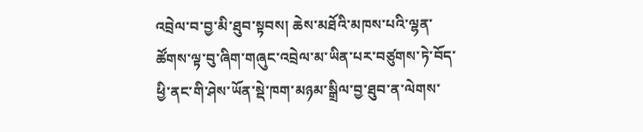འབྲེལ་བ་བྱ་མི་ཐུབ་སྟབས། ཆེས་མཐོའི་མཁས་པའི་ལྷན་ཚོགས་ལྟ་བུ་ཞིག་གཞུང་འབྲེལ་མ་ཡིན་པར་བཙུགས་ཏེ་བོད་ཕྱི་ནང་གི་ཤེས་ཡོན་སྡེ་ཁག་མཉམ་སྒྲིལ་བྱ་ཐུབ་ན་ལེགས་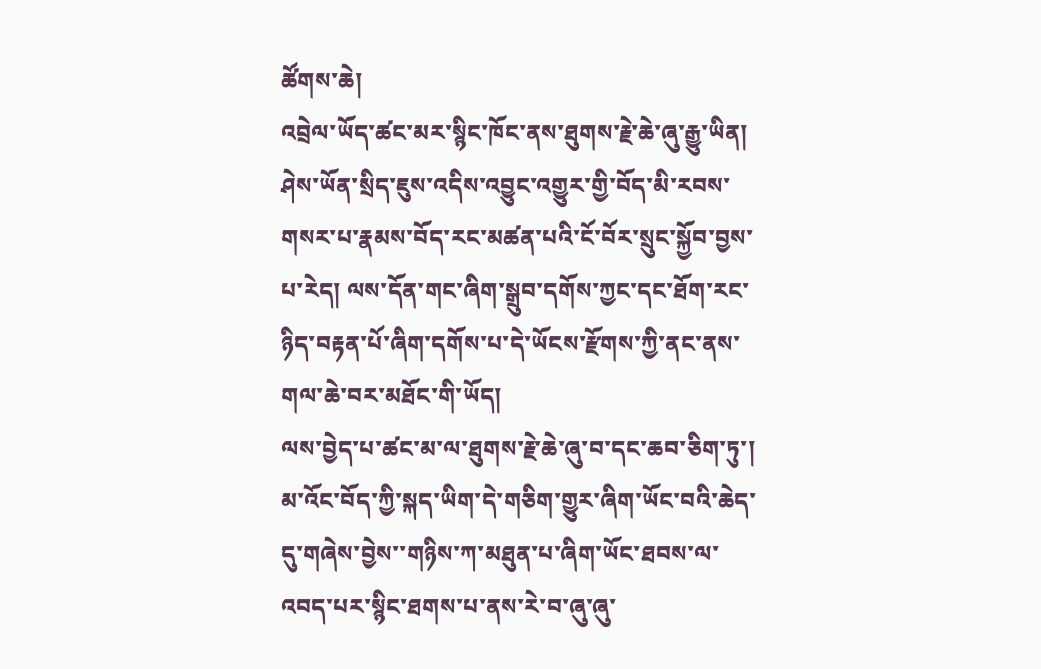ཚོགས་ཆེ།
འབྲེལ་ཡོད་ཚང་མར་སྙིང་ཁོང་ནས་ཐུགས་རྗེ་ཆེ་ཞུ་རྒྱུ་ཡིན། ཤེས་ཡོན་སྲིད་ཇུས་འདིས་འབྱུང་འགྱུར་གྱི་བོད་མི་རབས་གསར་པ་རྣམས་བོད་རང་མཚན་པའི་ངོ་བོར་སྲུང་སྐྱོབ་བྱས་པ་རེད། ལས་དོན་གང་ཞིག་སྒྲུབ་དགོས་ཀྱང་དང་ཐོག་རང་ཉིད་བརྟན་པོ་ཞིག་དགོས་པ་དེ་ཡོངས་རྫོགས་ཀྱི་ནང་ནས་གལ་ཆེ་བར་མཐོང་གི་ཡོད།
ལས་བྱེད་པ་ཚང་མ་ལ་ཐུགས་རྗེ་ཆེ་ཞུ་བ་དང་ཆབ་ཅིག་ཏུ་། མ་འོང་བོད་ཀྱི་སྐད་ཡིག་དེ་གཅིག་གྱུར་ཞིག་ཡོང་བའི་ཆེད་དུ་གཞེས་བྱེས་་གཉིས་ཀ་མཐུན་པ་ཞིག་ཡོང་ཐབས་ལ་འབད་པར་སྙིང་ཐགས་པ་ནས་རེ་བ་ཞུ་ཞུ་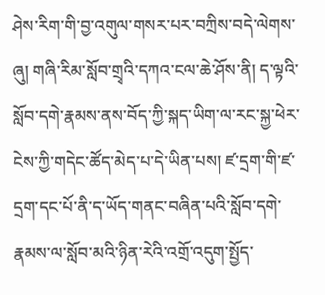ཤེས་རིག་གི་བྱ་འགུལ་གསར་པར་བཀྲིས་བདེ་ལེགས་ཞུ། གཞི་རིམ་སློབ་གྲྭའི་དཀའ་ངལ་ཆེ་ཤོས་ནི། ད་ལྟའི་སློབ་དགེ་རྣམས་ནས་བོད་ཀྱི་སྐད་ཡིག་ལ་རང་སྐྱ་ཕེར་ངེས་ཀྱི་གདེང་ཚོད་མེད་པ་དེ་ཡིན་པས། ཛ་དྲག་གི་ཛ་དྲག་དང་པོ་ནི་ད་ཡོད་གནང་བཞིན་པའི་སློབ་དགེ་རྣམས་ལ་སློབ་མའི་ཉིན་རེའི་འགྲོ་འདུག་སྤྱོད་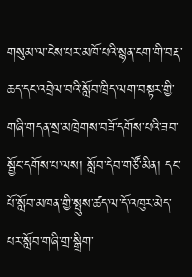གསུམ་ལ་ངེས་པར་མཁོ་པའི་སྙན་ངག་གི་བརྡ་ཆད་དང་འབྲེལ་བའི་སློབ་ཁྲིད་ལག་བསྟར་གྱི་གཞི་གདན་སྲ་མཁྲེགས་བཟོ་དགོས་པའི་ཟབ་སྦྱོང་དགོས་པ་ལས། སློབ་དེབ་གཙོ་མིན། དང་པོ་སློབ་མཁན་གྱི་སྤུས་ཚད་ལ་དོ་འཁུར་མེད་པར་སློབ་གཞི་གྲ་སྒྲིག་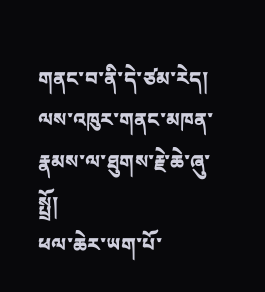གནང་བ་ནི་དེ་ཙམ་རེད། ལས་འཁུར་གནང་མཁན་རྣམས་ལ་ཐུགས་རྗེ་ཆེ་ཞུ་སྤྲོ།
ཕལ་ཆེར་ཡག་པོ་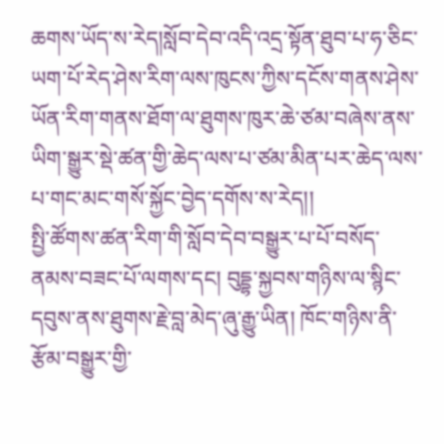ཆགས་ཡོད་ས་རེད།སློབ་དེབ་འདི་འདྲ་སྟོན་ཐུབ་པ་ཧ་ཅིང་ཡག་པོ་རེད་ཤེས་རིག་ལས་ཁུངས་ཀྱིས་དངོས་གནས་ཤེས་ཡོན་རིག་གནས་ཐོག་ལ་ཐུགས་ཁུར་ཆེ་ཙམ་བཞེས་ནས་ཡིག་སྒྱུར་སྡེ་ཚན་གྱི་ཆེད་ལས་པ་ཙམ་མིན་པར་ཆེད་ལས་པ་གང་མང་གསོ་སྐྱོང་བྱེད་དགོས་ས་རེད།།
སྤྱི་ཚོགས་ཚན་རིག་གི་སློབ་དེབ་བསྒྱུར་པ་པོ་བསོད་ནམས་བཟང་པོ་ལགས་དང། བུདྡྷ་སྐྱབས་གཉིས་ལ་སྙིང་དབུས་ནས་ཐུགས་རྗེ་བླ་མེད་ཞུ་རྒྱུ་ཡིན། ཁོང་གཉིས་ནི་རྩོམ་བསྒྱུར་གྱི་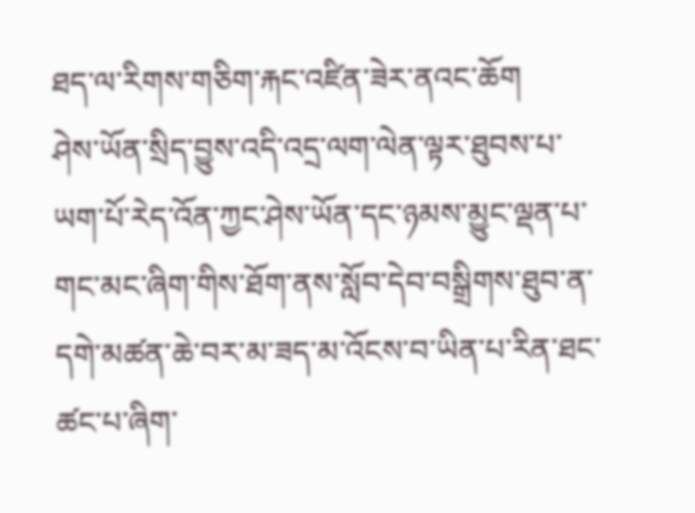ཐད་ལ་རིགས་གཅིག་རྐང་འཛིན་ཟེར་ནའང་ཆོག
ཤེས་ཡོན་སྲིད་བྱུས་འདི་འདྲ་ལག་ལེན་ལྟར་ཐུབས་པ་ཡག་པོ་རེད་འོན་ཀྱང་ཤེས་ཡོན་དང་ཉམས་མྱུང་ལྡན་པ་གང་མང་ཞིག་གིས་ཐོག་ནས་སློབ་དེབ་བསྒྲིགས་ཐུབ་ན་དགེ་མཚན་ཆེ་བར་མ་ཟད་མ་འོངས་བ་ཡིན་པ་རིན་ཐང་ཚང་པ་ཞིག་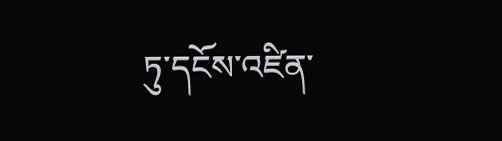ཏུ་དངོས་འཛིན་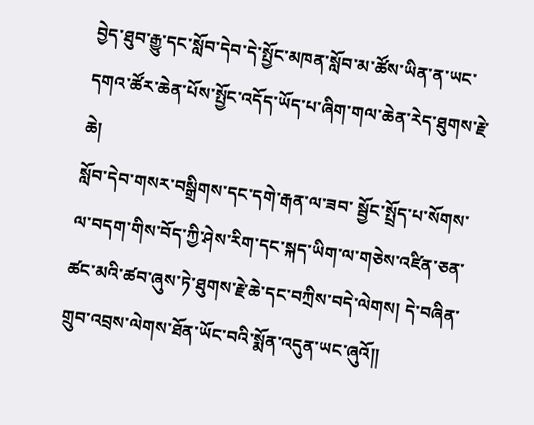བྱེད་ཐུབ་རྒྱུ་དང་སློབ་དེབ་དེ་སྤྱོང་མཁན་སློབ་མ་ཚོས་ཡིན་ན་ཡང་དགའ་ཚོར་ཆེན་པོས་སྤྱོང་འདོད་ཡོད་པ་ཞིག་གལ་ཆེན་རེད་ཐུགས་རྗེ་ཆེ།
སློབ་དེབ་གསར་བསྒྲིགས་དང་དགེ་རྒན་ལ་ཟབ་ སྦྱོང་སྤྲོད་པ་སོགས་ལ་བདག་གིས་བོད་ཀྱི་ཤེས་རིག་དང་སྐད་ཡིག་ལ་གཅེས་འཛིན་ཅན་ཚང་མའི་ཚབ་ཞུས་ཏེ་ཐུགས་རྗེ་ཆེ་དང་བཀྲིས་བདེ་ལེགས། དེ་བཞིན་གྲུབ་འབྲས་ལེགས་ཐོན་ཡོང་བའི་སྨོན་འདུན་ཡང་ཞུའོ༎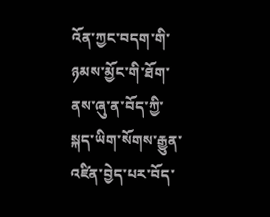འོན་ཀྱང་བདག་གི་ཉམས་མྱོང་གི་ཐོག་ནས་ཞུ་ན་བོད་ཀྱི་སྐད་ཡིག་སོགས་རྒྱུན་འཛིན་བྱེད་པར་བོད་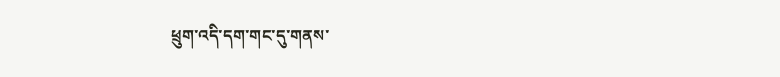ཕྲུག་འདི་དག་གང་དུ་གནས་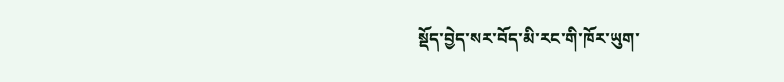སྡོད་བྱེད་སར་བོད་མི་རང་གི་ཁོར་ཡུག་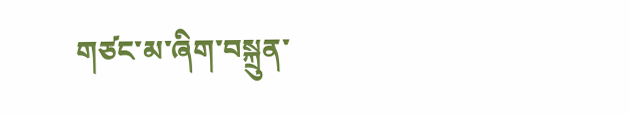གཙང་མ་ཞིག་བསྐྲུན་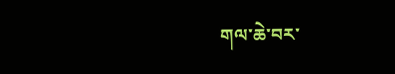གལ་ཆེ་བར་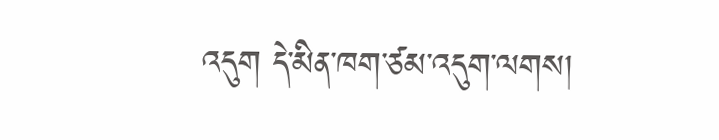འདུག དེ་མིན་ཁག་ཙམ་འདུག་ལགས།